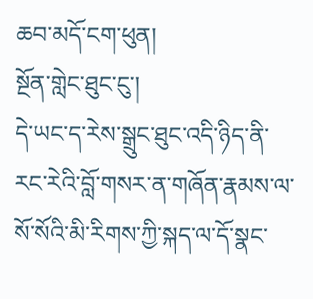ཆབ་མདོ་ངག་ཕུན།
སྔོན་གླེང་ཐུང་ངུ་།
དེ་ཡང་ད་རེས་སྒྲུང་ཐུང་འདི་ཉིད་ནི་རང་རེའི་བློ་གསར་ན་གཞོན་རྣམས་ལ་སོ་སོའི་མི་རིགས་ཀྱི་སྐད་ལ་དོ་སྣང་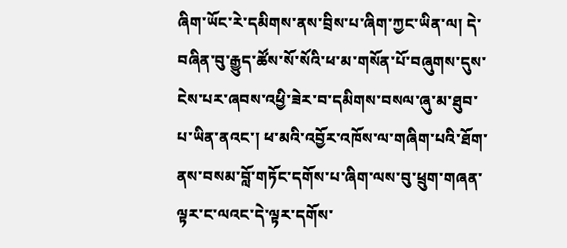ཞིག་ཡོང་རེ་དམིགས་ནས་བྲིས་པ་ཞིག་ཀྱང་ཡིན་ལ། དེ་བཞིན་བུ་རྒྱུད་ཚོས་སོ་སོའི་ཕ་མ་གསོན་པོ་བཞུགས་དུས་ངེས་པར་ཞབས་འཕྱི་ཟེར་བ་དམིགས་བསལ་ཞུ་མ་ཐུབ་པ་ཡིན་ནའང་། ཕ་མའི་འབྱོར་འཁོས་ལ་གཞིག་པའི་ཐོག་ནས་བསམ་བློ་གཏོང་དགོས་པ་ཞིག་ལས་བུ་ཕྲུག་གཞན་ལྟར་ང་ལའང་དེ་ལྟར་དགོས་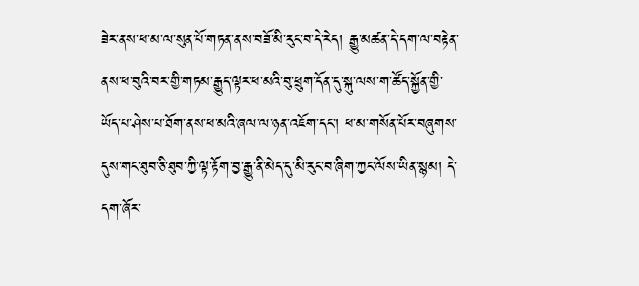ཟེར་ནས་ཕ་མ་ལ་སུན་པོ་གཏན་ནས་བཟོ་མི་རུང་བ་དེ་རེད། རྒྱུ་མཚན་དེ་དག་ལ་བརྟེན་ནས་ཕ་བུའི་བར་གྱི་གཏམ་རྒྱུད་ལྟར་ཕ་མའི་བུ་ཕྲུག་དོན་དུ་སྐུ་ལས་ག་ཚོད་སྐྱོན་གྱི་ཡོད་པ་ཤེས་པ་ཐོག་ནས་ཕ་མའི་ཞལ་ལ་ཉན་འཇོག་དང་། ཕ་མ་གསོན་པོར་བཞུགས་དུས་གང་ཐུབ་ཅི་ཐུབ་ཀྱི་ལྟ་རྟོག་བྱ་རྒྱུ་ནི་མེད་དུ་མི་རུང་བ་ཞིག་ཀྱང་ལོས་ཡིན་སྙམ། དེ་དག་ཞོར་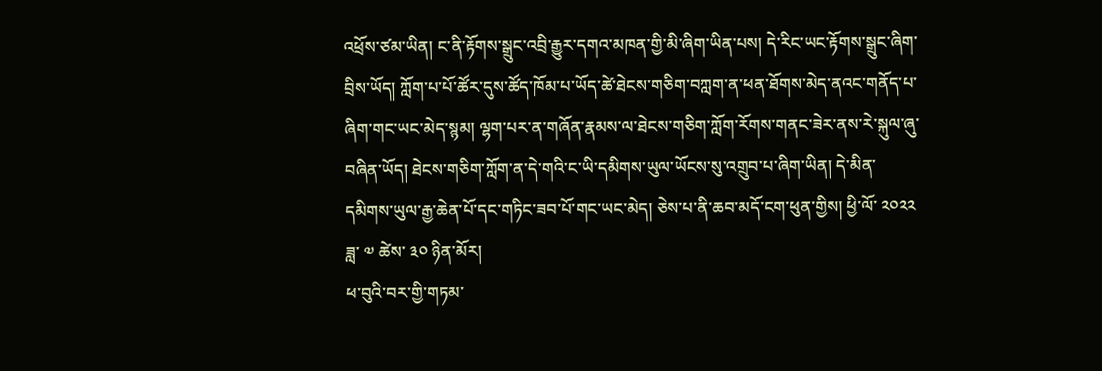འཕྲོས་ཙམ་ཡིན། ང་ནི་རྟོགས་སྒྲུང་འབྲི་རྒྱུར་དགའ་མཁན་གྱི་མི་ཞིག་ཡིན་པས། དེ་རིང་ཡང་རྟོགས་སྒྲུང་ཞིག་བྲིས་ཡོད། ཀློག་པ་པོ་ཚོར་དུས་ཚོད་ཁོམ་པ་ཡོད་ཚེ་ཐེངས་གཅིག་བཀླག་ན་ཕན་ཐོགས་མེད་ནའང་གནོད་པ་ཞིག་གང་ཡང་མེད་སྙམ། ལྷག་པར་ན་གཞོན་རྣམས་ལ་ཐེངས་གཅིག་ཀློག་རོགས་གནང་ཟེར་ནས་རེ་སྐུལ་ཞུ་བཞིན་ཡོད། ཐེངས་གཅིག་ཀློག་ན་དེ་གའི་ང་ཡི་དམིགས་ཡུལ་ཡོངས་སུ་འགྲུབ་པ་ཞིག་ཡིན། དེ་མིན་དམིགས་ཡུལ་རྒྱ་ཆེན་པོ་དང་གཏིང་ཟབ་པོ་གང་ཡང་མེད། ཅེས་པ་ནི་ཆབ་མདོ་ངག་ཕུན་གྱིས། ཕྱི་ལོ་ ༢༠༢༢ ཟླ་ ༧ ཚེས་ ༣༠ ཉིན་མོར།
ཕ་བུའི་བར་གྱི་གཏམ་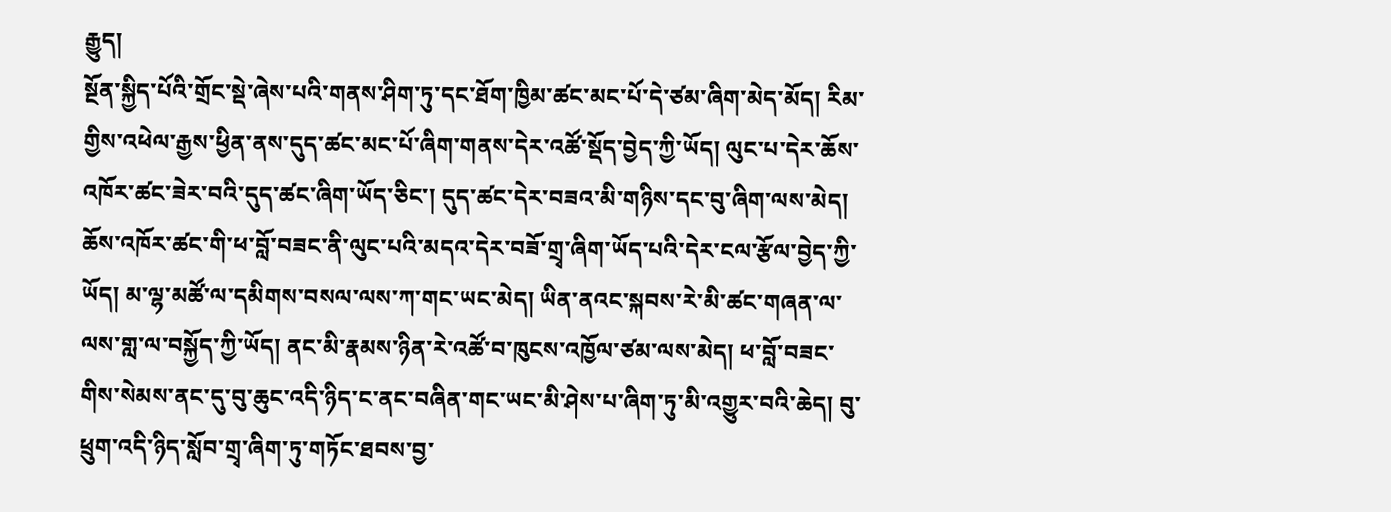རྒྱུད།
སྔོན་སྐྱིད་པོའི་གྲོང་སྡེ་ཞེས་པའི་གནས་ཤིག་ཏུ་དང་ཐོག་ཁྱིམ་ཚང་མང་པོ་དེ་ཙམ་ཞིག་མེད་མོད། རིམ་གྱིས་འཕེལ་རྒྱས་ཕྱིན་ནས་དུད་ཚང་མང་པོ་ཞིག་གནས་དེར་འཚོ་སྡོད་བྱེད་ཀྱི་ཡོད། ལུང་པ་དེར་ཆོས་འཁོར་ཚང་ཟེར་བའི་དུད་ཚང་ཞིག་ཡོད་ཅིང་། དུད་ཚང་དེར་བཟའ་མི་གཉིས་དང་བུ་ཞིག་ལས་མེད།
ཆོས་འཁོར་ཚང་གི་ཕ་བློ་བཟང་ནི་ལུང་པའི་མདའ་དེར་བཟོ་གྲྭ་ཞིག་ཡོད་པའི་དེར་ངལ་རྩོལ་བྱེད་ཀྱི་ཡོད། མ་ལྷ་མཚོ་ལ་དམིགས་བསལ་ལས་ཀ་གང་ཡང་མེད། ཡིན་ནའང་སྐབས་རེ་མི་ཚང་གཞན་ལ་ལས་གླ་ལ་བསྐྱོད་ཀྱི་ཡོད། ནང་མི་རྣམས་ཉིན་རེ་འཚོ་བ་ཁུངས་འཁྱོལ་ཙམ་ལས་མེད། ཕ་བློ་བཟང་གིས་སེམས་ནང་དུ་བུ་ཆུང་འདི་ཉིད་ང་ནང་བཞིན་གང་ཡང་མི་ཤེས་པ་ཞིག་ཏུ་མི་འགྱུར་བའི་ཆེད། བུ་ཕྲུག་འདི་ཉིད་སློབ་གྲྭ་ཞིག་ཏུ་གཏོང་ཐབས་བྱ་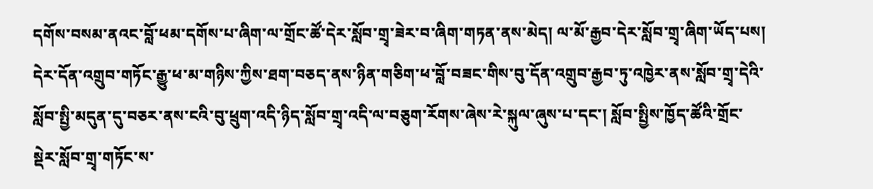དགོས་བསམ་ནའང་བློ་ཕམ་དགོས་པ་ཞིག་ལ་གྲོང་ཚོ་དེར་སློབ་གྲྭ་ཟེར་བ་ཞིག་གཏན་ནས་མེད། ལ་མོ་རྒྱབ་དེར་སློབ་གྲྭ་ཞིག་ཡོད་པས། དེར་དོན་འགྲུབ་གཏོང་རྒྱུ་ཕ་མ་གཉིས་ཀྱིས་ཐག་བཅད་ནས་ཉིན་གཅིག་ཕ་བློ་བཟང་གིས་བུ་དོན་འགྲུབ་རྒྱབ་ཏུ་འཁྱེར་ནས་སློབ་གྲྭ་དེའི་སློབ་སྤྱི་མདུན་དུ་བཅར་ནས་ངའི་བུ་ཕྲུག་འདི་ཉིད་སློབ་གྲྭ་འདི་ལ་བཅུག་རོགས་ཞེས་རེ་སྐུལ་ཞུས་པ་དང་། སློབ་སྤྱིས་ཁྱོད་ཚོའི་གྲོང་སྡེར་སློབ་གྲྭ་གཏོང་ས་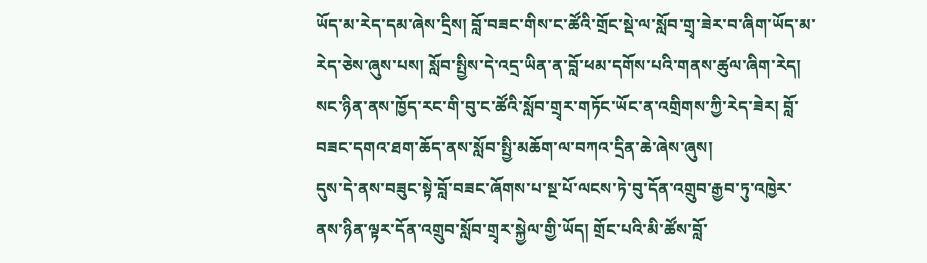ཡོད་མ་རེད་དམ་ཞེས་དྲིས། བློ་བཟང་གིས་ང་ཚོའི་གྲོང་སྡེ་ལ་སློབ་གྲྭ་ཟེར་བ་ཞིག་ཡོད་མ་རེད་ཅེས་ཞུས་པས། སློབ་སྤྱིས་དེ་འདྲ་ཡིན་ན་བློ་ཕམ་དགོས་པའི་གནས་ཚུལ་ཞིག་རེད། སང་ཉིན་ནས་ཁྱོད་རང་གི་བུ་ང་ཚོའི་སློབ་གྲྭར་གཏོང་ཡོང་ན་འགྲིགས་ཀྱི་རེད་ཟེར། བློ་བཟང་དགའ་ཐག་ཆོད་ནས་སློབ་སྤྱི་མཆོག་ལ་བཀའ་དྲིན་ཆེ་ཞེས་ཞུས།
དུས་དེ་ནས་བཟུང་སྟེ་བློ་བཟང་ཞོགས་པ་སྔ་པོ་ལངས་ཏེ་བུ་དོན་འགྲུབ་རྒྱབ་ཏུ་འཁྱེར་ནས་ཉིན་ལྟར་དོན་འགྲུབ་སློབ་གྲྭར་སྐྱེལ་གྱི་ཡོད། གྲོང་པའི་མི་ཚོས་བློ་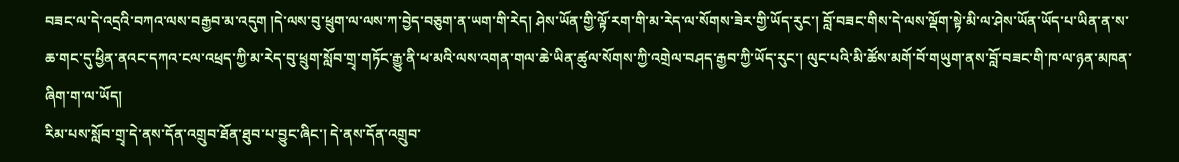བཟང་ལ་དེ་འདྲའི་བཀའ་ལས་བརྒྱབ་མ་འདུག །དེ་ལས་བུ་ཕྲུག་ལ་ལས་ཀ་བྱེད་བཅུག་ན་ཡག་གི་རེད། ཤེས་ཡོན་གྱི་ལྟོ་རག་གི་མ་རེད་ལ་སོགས་ཟེར་གྱི་ཡོད་རུང་། བློ་བཟང་གིས་དེ་ལས་ལྡོག་སྟེ་མི་ལ་ཤེས་ཡོན་ཡོད་པ་ཡིན་ན་ས་ཆ་གང་དུ་ཕྱིན་ནའང་དཀའ་ངལ་འཕྲད་ཀྱི་མ་རེད་བུ་ཕྲུག་སློབ་གྲྭ་གཏོང་རྒྱུ་ནི་ཕ་མའི་ལས་འགན་གལ་ཆེ་ཡིན་ཚུལ་སོགས་ཀྱི་འགྲེལ་བཤད་རྒྱབ་ཀྱི་ཡོད་རུང་། ལུང་པའི་མི་ཚོས་མགོ་བོ་གཡུག་ནས་བློ་བཟང་གི་ཁ་ལ་ཉན་མཁན་ཞིག་ག་ལ་ཡོད།
རིམ་པས་སློབ་གྲྭ་དེ་ནས་དོན་འགྲུབ་ཐོན་ཐུབ་པ་བྱུང་ཞིང་། དེ་ནས་དོན་འགྲུབ་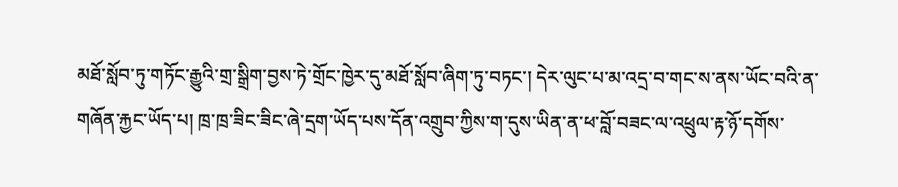མཐོ་སློབ་ཏུ་གཏོང་རྒྱུའི་གྲ་སྒྲིག་བྱས་ཏེ་གྲོང་ཁྱེར་དུ་མཐོ་སློབ་ཞིག་ཏུ་བཏང་། དེར་ལུང་པ་མ་འདྲ་བ་གང་ས་ནས་ཡོང་བའི་ན་གཞོན་རྐྱང་ཡོད་པ། ཁྲ་ཁྲ་ཟིང་ཟིང་ཞེ་དྲག་ཡོད་པས་དོན་འགྲུབ་ཀྱིས་ག་དུས་ཡིན་ན་ཕ་བློ་བཟང་ལ་འཕྲུལ་རྟ་ཉོ་དགོས་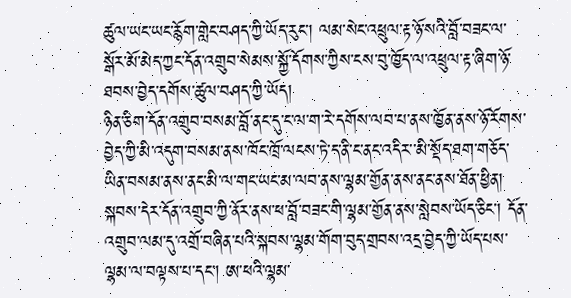ཚུལ་ཡང་ཡང་རྙོག་གླེང་བཤད་ཀྱི་ཡོད་རུང་། ལམ་སེང་འཕྲུལ་རྟ་ཉོ་སའི་བློ་བཟང་ལ་སྒོར་མོ་མེད་ཀྱང་དོན་འགྲུབ་སེམས་སྐྱོ་དོགས་ཀྱིས་ངས་བུ་ཁྱོད་ལ་འཕྲུལ་རྟ་ཞིག་ཉོ་ཐབས་བྱེད་དགོས་ཚུལ་བཤད་ཀྱི་ཡོད།
ཉིན་ཅིག་དོན་འགྲུབ་བསམ་བློ་ནང་དུ་ང་ལ་ག་རེ་དགོས་ལབ་པ་ནས་ཁྱོན་ནས་ཉོ་རོགས་བྱེད་ཀྱི་མི་འདུག་བསམ་ནས་ཁོང་ཁྲོ་ལངས་ཏེ་ད་ནི་ང་ནང་འདིར་་མི་སྡོད་ཐག་གཅོད་ཡིན་བསམ་ནས་ནང་མི་ལ་གང་ཡང་མ་ལབ་ནས་ལྷམ་གྱོན་ནས་ནང་ནས་ཐོན་ཕྱིན། སྐབས་དེར་དོན་འགྲུབ་ཀྱི་ནོར་ནས་ཕ་བློ་བཟང་གི་ལྷམ་གྱོན་ནས་སླེབས་ཡོད་ཅིང་། དོན་འགྲུབ་ལམ་དུ་འགྲོ་བཞིན་པའི་སྐབས་ལྷམ་གོག་བུད་གྲབས་འདྲ་བྱེད་ཀྱི་ཡོད་པས་ལྷམ་ལ་བལྟས་པ་དང་། ཨ་ཕའི་ལྷམ་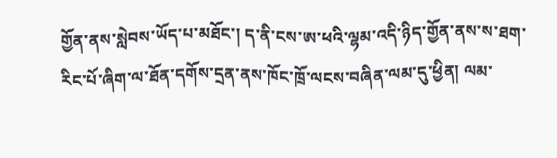གྱོན་ནས་སླེབས་ཡོད་པ་མཐོང་། ད་ནི་ངས་ཨ་ཕའི་ལྷམ་འདི་ཉིད་གྱོན་ནས་ས་ཐག་རིང་པོ་ཞིག་ལ་ཐོན་དགོས་དྲན་ནས་ཁོང་ཁྲོ་ལངས་བཞིན་ལམ་དུ་ཕྱིན། ལམ་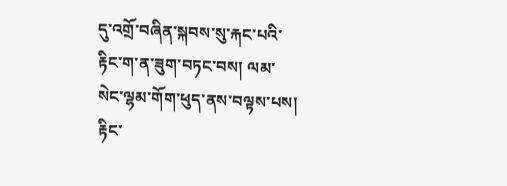དུ་འགྲོ་བཞིན་སྐབས་སུ་རྐང་པའི་རྟིང་ག་ན་ཟུག་བཏང་བས། ལམ་སེང་ལྷམ་གོག་ཕུད་ནས་བལྟས་པས། རྟིང་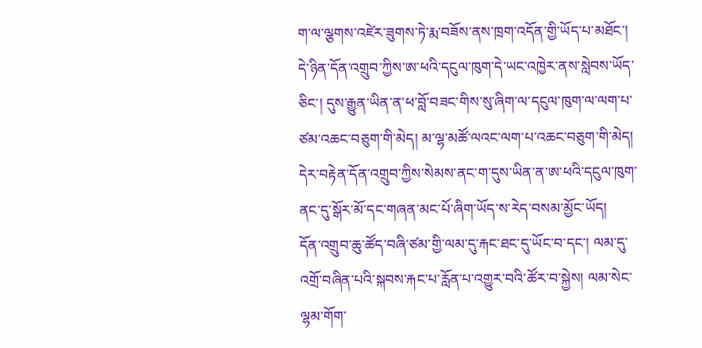ག་ལ་ལྕགས་འཛེར་ཟུགས་ཏེ་རྨ་བཟོས་ནས་ཁྲག་འདོན་གྱི་ཡོད་པ་མཐོང་།
དེ་ཉིན་དོན་འགྲུབ་ཀྱིས་ཨ་ཕའི་དངུལ་ཁུག་དེ་ཡང་འཁྱེར་ནས་སླེབས་ཡོད་ཅིང་། དུས་རྒྱུན་ཡིན་ན་ཕ་བློ་བཟང་གིས་སུ་ཞིག་ལ་དངུལ་ཁུག་ལ་ལག་པ་ཙམ་འཆང་བཅུག་གི་མེད། མ་ལྷ་མཚོ་ལའང་ལག་པ་འཆང་བཅུག་གི་མེད། དེར་བརྟེན་དོན་འགྲུབ་ཀྱིས་སེམས་ནང་ག་དུས་ཡིན་ན་ཨ་ཕའི་དངུལ་ཁུག་ནང་དུ་སྒོར་མོ་དང་གཞན་མང་པོ་ཞིག་ཡོད་ས་རེད་བསམ་མྱོང་ཡོད།
དོན་འགྲུབ་ཆུ་ཚོད་བཞི་ཙམ་གྱི་ལམ་དུ་རྐང་ཐང་དུ་ཡོང་བ་དང་། ལམ་དུ་འགྲོ་བཞིན་པའི་སྐབས་རྐང་པ་རློན་པ་འགྱུར་བའི་ཚོར་བ་སྐྱེས། ལམ་སེང་ལྷམ་གོག་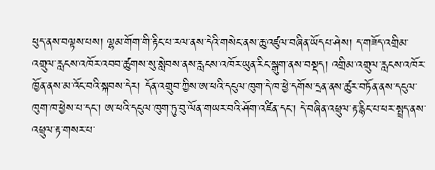ཕུད་ནས་བལྟས་པས། ལྷམ་གོག་གི་རྟིང་པ་རལ་ནས་དེའི་གསེང་ནས་ཆུ་འཛུལ་བཞིན་ཡོདཔ་ཤེས། ད་གཟོད་འགྲིམ་འགྲུལ་རླངས་འཁོར་འབབ་ཚུགས་སུ་སླེབས་ནས་རླངས་འཁོར་ཡུན་རིང་སྒུག་ནས་བསྡད། འགྲིམ་འགྲུལ་རླངས་འཁོར་ཁྱོན་ནས་མ་འོང་བའི་སྐབས་དེར། དོན་འགྲུབ་ཀྱིས་ཨ་ཕའི་དངུལ་ཁུག་དེ་ཁ་ཕྱེ་དགོས་དྲན་ནས་ཚུར་བཏོན་ནས་དངུལ་ཁུག་ཁ་ཕྱེས་པ་དང་། ཨ་ཕའི་དངུལ་ཁུག་ཏུ་བུ་ལོན་གཡར་བའི་ཤོག་འཛིན་དང་། དེ་བཞིན་འཕྲུལ་རྟ་རྙིང་པ་ཕར་སྤྲད་ནས་འཕྲུལ་རྟ་གསར་པ་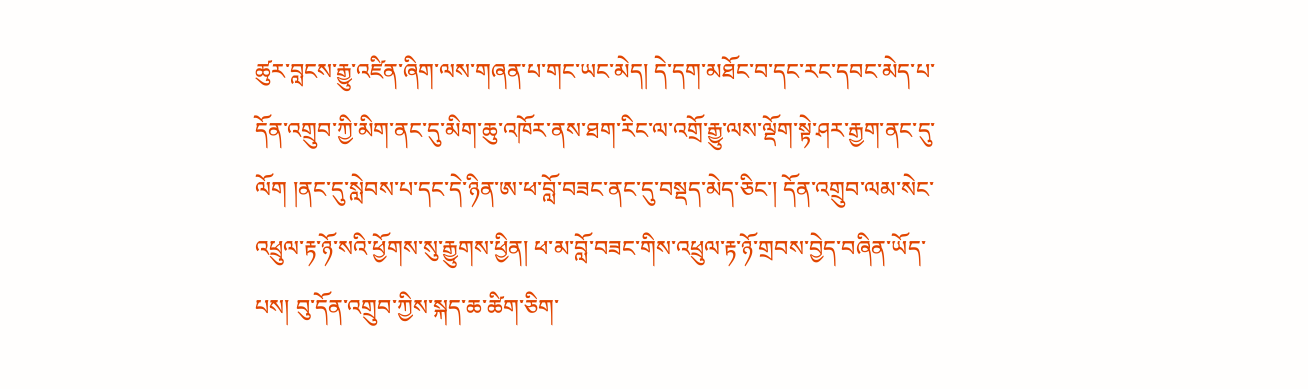ཚུར་བླངས་རྒྱུ་འཛིན་ཞིག་ལས་གཞན་པ་གང་ཡང་མེད། དེ་དག་མཐོང་བ་དང་རང་དབང་མེད་པ་དོན་འགྲུབ་ཀྱི་མིག་ནང་དུ་མིག་ཆུ་འཁོར་ནས་ཐག་རིང་ལ་འགྲོ་རྒྱུ་ལས་ལྡོག་སྟེ་ཤར་རྒྱག་ནང་དུ་ལོག །ནང་དུ་སླེབས་པ་དང་དེ་ཉིན་ཨ་ཕ་བློ་བཟང་ནང་དུ་བསྡད་མེད་ཅིང་། དོན་འགྲུབ་ལམ་སེང་འཕྲུལ་རྟ་ཉོ་སའི་ཕྱོགས་སུ་རྒྱུགས་ཕྱིན། ཕ་མ་བློ་བཟང་གིས་འཕྲུལ་རྟ་ཉོ་གྲབས་བྱེད་བཞིན་ཡོད་པས། བུ་དོན་འགྲུབ་ཀྱིས་སྐད་ཆ་ཚིག་ཅིག་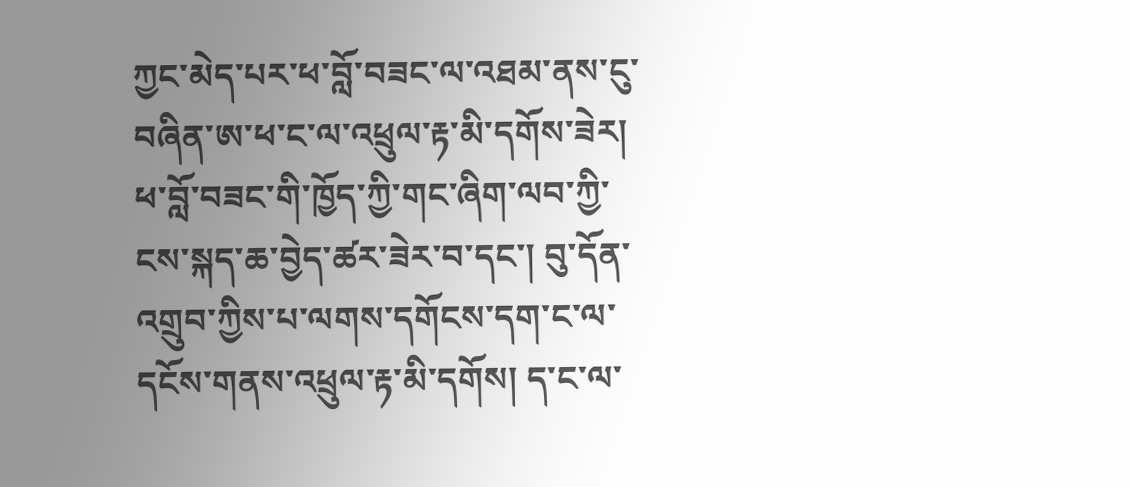ཀྱང་མེད་པར་ཕ་བློ་བཟང་ལ་འཐམ་ནས་ངུ་བཞིན་ཨ་ཕ་ང་ལ་འཕྲུལ་རྟ་མི་དགོས་ཟེར།
ཕ་བློ་བཟང་གི་ཁྱོད་ཀྱི་གང་ཞིག་ལབ་ཀྱི་ངས་སྐད་ཆ་བྱེད་ཚར་ཟེར་བ་དང་། བུ་དོན་འགྲུབ་ཀྱིས་པ་ལགས་དགོངས་དག་ང་ལ་དངོས་གནས་འཕྲུལ་རྟ་མི་དགོས། ད་ང་ལ་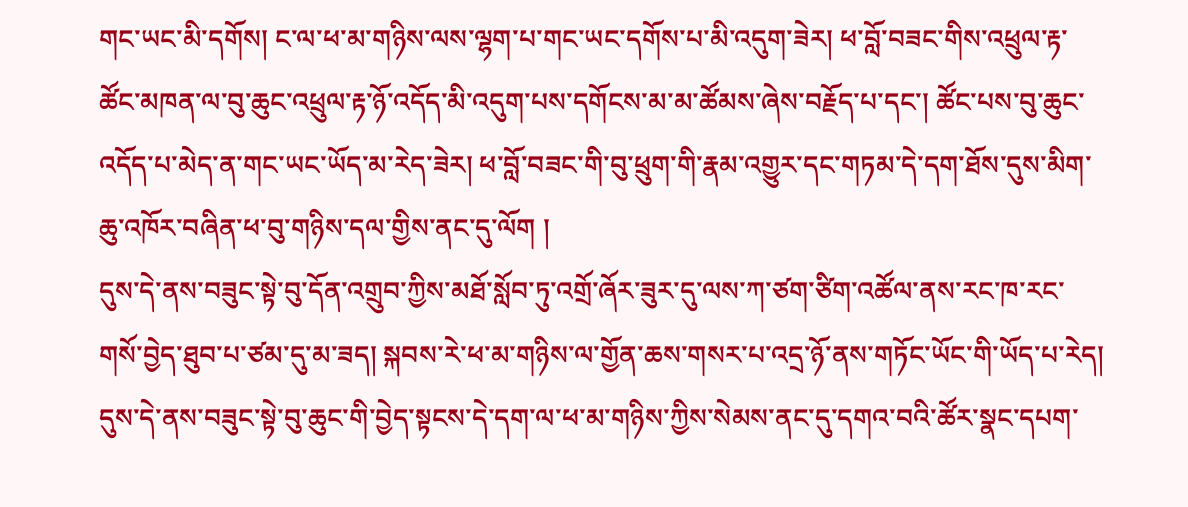གང་ཡང་མི་དགོས། ང་ལ་ཕ་མ་གཉིས་ལས་ལྷག་པ་གང་ཡང་དགོས་པ་མི་འདུག་ཟེར། ཕ་བློ་བཟང་གིས་འཕྲུལ་རྟ་ཚོང་མཁན་ལ་བུ་ཆུང་འཕྲུལ་རྟ་ཉོ་འདོད་མི་འདུག་པས་དགོངས་མ་མ་ཚོམས་ཞེས་བརྗོད་པ་དང་། ཚོང་པས་བུ་ཆུང་འདོད་པ་མེད་ན་གང་ཡང་ཡོད་མ་རེད་ཟེར། ཕ་བློ་བཟང་གི་བུ་ཕྲུག་གི་རྣམ་འགྱུར་དང་གཏམ་དེ་དག་ཐོས་དུས་མིག་ཆུ་འཁོར་བཞིན་ཕ་བུ་གཉིས་དལ་གྱིས་ནང་དུ་ལོག །
དུས་དེ་ནས་བཟུང་སྟེ་བུ་དོན་འགྲུབ་ཀྱིས་མཐོ་སློབ་ཏུ་འགྲོ་ཞོར་ཟུར་དུ་ལས་ཀ་ཙག་ཙིག་འཚོལ་ནས་རང་ཁ་རང་གསོ་བྱེད་ཐུབ་པ་ཙམ་དུ་མ་ཟད། སྐབས་རེ་ཕ་མ་གཉིས་ལ་གྱོན་ཆས་གསར་པ་འདྲ་ཉོ་ནས་གཏོང་ཡོང་གི་ཡོད་པ་རེད། དུས་དེ་ནས་བཟུང་སྟེ་བུ་ཆུང་གི་བྱེད་སྟངས་དེ་དག་ལ་ཕ་མ་གཉིས་ཀྱིས་སེམས་ནང་དུ་དགའ་བའི་ཚོར་སྣང་དཔག་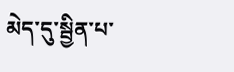མེད་དུ་སྦྱིན་པ་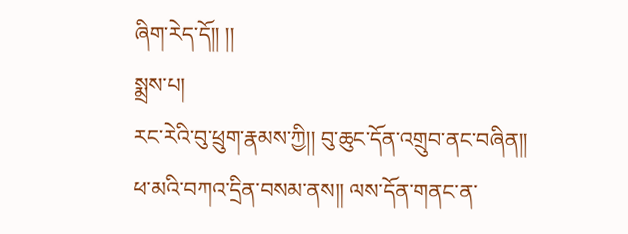ཞིག་རེད་དོ།། །།
སྨྲས་པ།
རང་རེའི་བུ་ཕྲུག་རྣམས་ཀྱི།། བུ་ཆུང་དོན་འགྲུབ་ནང་བཞིན།།
ཕ་མའི་བཀའ་དྲིན་བསམ་ནས།། ལས་དོན་གནང་ན་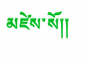མཛེས་སོ།།